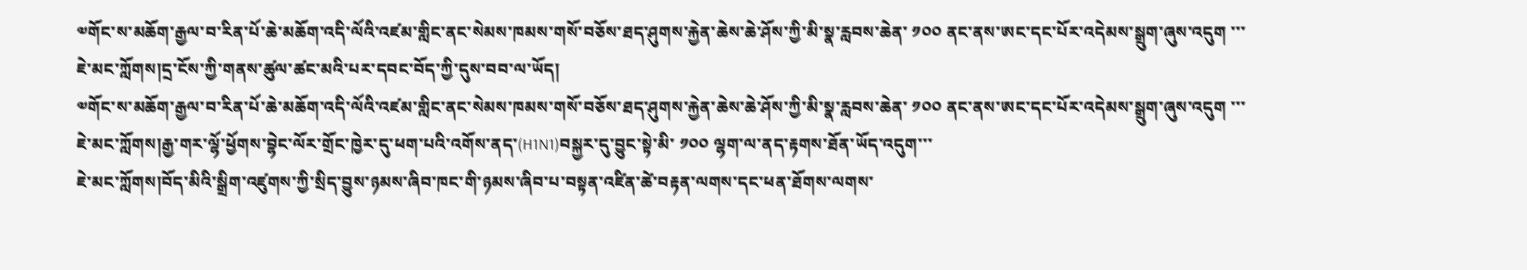༧གོང་ས་མཆོག་རྒྱལ་བ་རིན་པོ་ཆེ་མཆོག་འདི་ལོའི་འཛམ་གླིང་ནང་སེམས་ཁམས་གསོ་བཅོས་ཐད་ཤུགས་རྐྱེན་ཆེས་ཆེ་ཤོས་ཀྱི་མི་སྣ་རླབས་ཆེན་ ༡༠༠ ནང་ནས་ཨང་དང་པོར་འདེམས་སྒྲུག་ཞུས་འདུག ་་་
ཇེ་མང་ཀློགས།དྲ་ངོས་ཀྱི་གནས་ཚུལ་ཚང་མའི་པར་དབང་བོད་ཀྱི་དུས་བབ་ལ་ཡོད།
༧གོང་ས་མཆོག་རྒྱལ་བ་རིན་པོ་ཆེ་མཆོག་འདི་ལོའི་འཛམ་གླིང་ནང་སེམས་ཁམས་གསོ་བཅོས་ཐད་ཤུགས་རྐྱེན་ཆེས་ཆེ་ཤོས་ཀྱི་མི་སྣ་རླབས་ཆེན་ ༡༠༠ ནང་ནས་ཨང་དང་པོར་འདེམས་སྒྲུག་ཞུས་འདུག ་་་
ཇེ་མང་ཀློགས།རྒྱ་གར་ལྷོ་ཕྱོགས་བྷེང་ལོར་གྲོང་ཁྱེར་དུ་ཕག་པའི་འགོས་ནད་(H1N1)བསྐྱར་དུ་བྱུང་སྟེ་མི་ ༡༠༠ ལྷག་ལ་ནད་རྟགས་ཐོན་ཡོད་འདུག་་་
ཇེ་མང་ཀློགས།བོད་མིའི་སྒྲིག་འཛུགས་ཀྱི་སྲིད་བྱུས་ཉམས་ཞིབ་ཁང་གི་ཉམས་ཞིབ་པ་བསྟན་འཛིན་ཚེ་བརྟན་ལགས་དང་ཕན་ཐོགས་ལགས་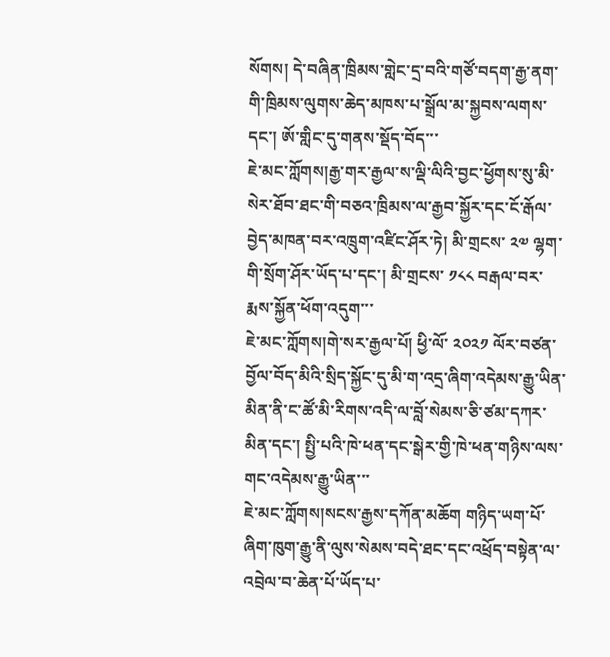སོགས། དེ་བཞིན་ཁྲིམས་གླེང་དྲ་བའི་གཙོ་བདག་རྒྱ་ནག་གི་ཁྲིམས་ལུགས་ཆེད་མཁས་པ་སྒྲོལ་མ་སྐྱབས་ལགས་དང་། ཨོ་གླིང་དུ་གནས་སྡོད་བོད་་་
ཇེ་མང་ཀློགས།རྒྱ་གར་རྒྱལ་ས་ལྡི་ལིའི་བྱང་ཕྱོགས་སུ་མི་སེར་ཐོབ་ཐང་གི་བཅའ་ཁྲིམས་ལ་རྒྱབ་སྐྱོར་དང་ངོ་རྒོལ་བྱེད་མཁན་བར་འཁྲུག་འཛིང་ཤོར་ཏེ། མི་གྲངས་ ༢༧ ལྷག་གི་སྲོག་ཤོར་ཡོད་པ་དང་། མི་གྲངས་ ༡༨༨ བརྒལ་བར་རྨས་སྐྱོན་ཕོག་འདུག་་་
ཇེ་མང་ཀློགས།གེ་སར་རྒྱལ་པོ། ཕྱི་ལོ་ ༢༠༢༡ ལོར་བཙན་བྱོལ་བོད་མིའི་སྲིད་སྐྱོང་དུ་མི་ག་འདྲ་ཞིག་འདེམས་རྒྱུ་ཡིན་མིན་ནི་ང་ཚོ་མི་རིགས་འདི་ལ་བློ་སེམས་ཅི་ཙམ་དཀར་མིན་དང་། སྤྱི་པའི་ཁེ་ཕན་དང་སྒེར་གྱི་ཁེ་ཕན་གཉིས་ལས་གང་འདེམས་རྒྱུ་ཡིན་་་
ཇེ་མང་ཀློགས།སངས་རྒྱས་དཀོན་མཆོག གཉིད་ཡག་པོ་ཞིག་ཁུག་རྒྱུ་ནི་ལུས་སེམས་བདེ་ཐང་དང་འཕྲོད་བསྟེན་ལ་འབྲེལ་བ་ཆེན་པོ་ཡོད་པ་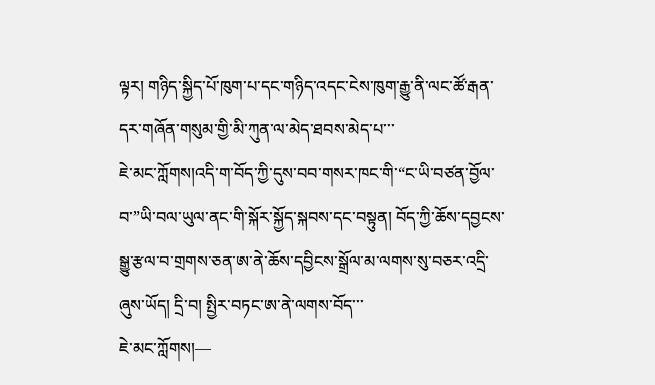ལྟར། གཉིད་སྐྱིད་པོ་ཁུག་པ་དང་གཉིད་འདང་ངེས་ཁུག་རྒྱུ་ནི་ལང་ཚོ་རྒན་དར་གཞོན་གསུམ་གྱི་མི་ཀུན་ལ་མེད་ཐབས་མེད་པ་་་
ཇེ་མང་ཀློགས།འདི་ག་བོད་ཀྱི་དུས་བབ་གསར་ཁང་གི་“ང་ཡི་བཙན་བྱོལ་བ་”ཡི་བལ་ཡུལ་ནང་གི་སྐོར་སྐྱོད་སྐབས་དང་བསྟུན། བོད་ཀྱི་ཆོས་དབྱངས་སྒྱུ་རྩལ་བ་གྲགས་ཅན་ཨ་ནེ་ཆོས་དབྱིངས་སྒྲོལ་མ་ལགས་སུ་བཅར་འདྲི་ཞུས་ཡོད། དྲི་བ། སྤྱིར་བཏང་ཨ་ནེ་ལགས་བོད་་་
ཇེ་མང་ཀློགས།—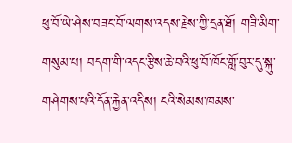ཕུ་བོ་ཡེ་ཤེས་བཟང་བོ་ལགས་འདས་རྗེས་ཀྱི་དྲན་ཐོ། གཟི་མིག་གསུམ་པ། བདག་གི་འདང་རྩིས་ཆེ་བའི་ཕུ་བོ་ཁོང་གློ་བུར་དུ་སྐུ་གཤེགས་པའི་དོན་རྐྱེན་འདིས། ངའི་སེམས་ཁམས་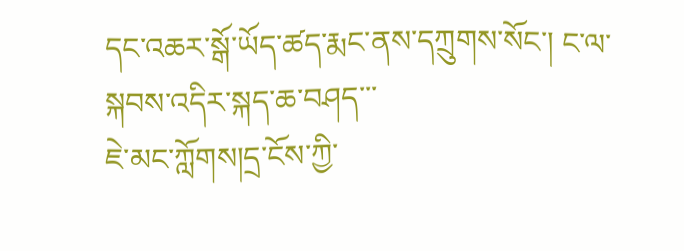དང་འཆར་སྒོ་ཡོད་ཚད་རྨང་ནས་དཀྲུགས་སོང་། ང་ལ་སྐབས་འདིར་སྐད་ཆ་བཤད་་་
ཇེ་མང་ཀློགས།དྲ་ངོས་ཀྱི་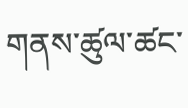གནས་ཚུལ་ཚང་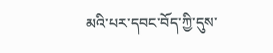མའི་པར་དབང་བོད་ཀྱི་དུས་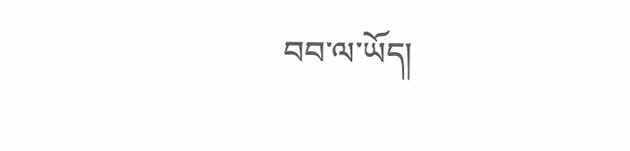བབ་ལ་ཡོད།